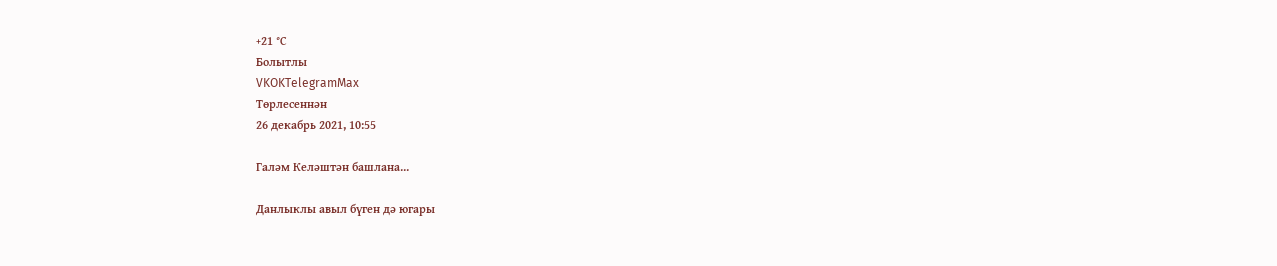+21 °С
Болытлы
VKOKTelegramMax
Төрлесеннән
26 декабрь 2021, 10:55

Галәм Келәштән башлана...

Данлыклы авыл бүген дә югары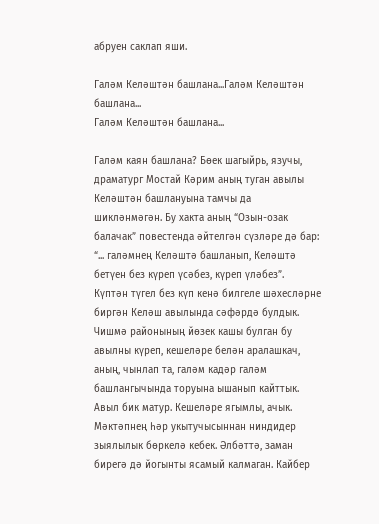абруен саклап яши.

Галәм Келәштән башлана...Галәм Келәштән башлана...
Галәм Келәштән башлана...

Галәм каян башлана? Бөек шагыйрь, язучы, драматург Мостай Кәрим аның туган авылы Келәштән башлануына тамчы да шикләнмәгән. Бу хакта аның “Озын-озак балачак” повестенда әйтелгән сүзләре дә бар: “... галәмнең Келәштә башланып, Келәштә бетүен без күреп үсәбез, күреп үләбез”.
Күптән түгел без күп кенә билгеле шәхесләрне биргән Келәш авылында сәфәрдә булдык. Чишмә районының йөзек кашы булган бу авылны күреп, кешеләре белән аралашкач, аның, чынлап та, галәм кадәр галәм башлангычында торуына ышанып кайттык.
Авыл бик матур. Кешеләре ягымлы, ачык. Мәктәпнең һәр укытучысыннан ниндидер зыялылык бөркелә кебек. Әлбәттә, заман бирегә дә йогынты ясамый калмаган. Кайбер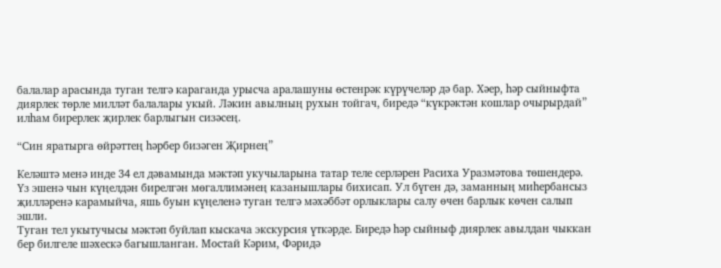балалар арасында туган телгә караганда урысча аралашуны өстенрәк күрүчеләр дә бар. Хәер, һәр сыйныфта диярлек төрле милләт балалары укый. Ләкин авылның рухын тойгач, биредә “күкрәктән кошлар очырырдай” илһам бирерлек җирлек барлыгын сизәсең.

“Син яратырга өйрәттең һәрбер бизәген Җирнең”

Келәштә менә инде 34 ел дәвамында мәктәп укучыларына татар теле серләрен Расиха Уразмәтова төшендерә. Үз эшенә чын күңелдән бирелгән мөгаллимәнең казанышлары бихисап. Ул бүген дә, заманның миһербансыз җилләренә карамыйча, яшь буын күңеленә туган телгә мәхәббәт орлыклары салу өчен барлык көчен салып эшли.
Туган тел укытучысы мәктәп буйлап кыскача экскурсия үткәрде. Биредә һәр сыйныф диярлек авылдан чыккан бер билгеле шәхескә багышланган. Мостай Кәрим, Фәридә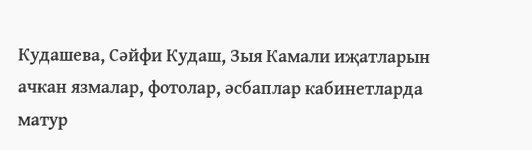Кудашева, Сәйфи Кудаш, Зыя Камали иҗатларын ачкан язмалар, фотолар, әсбаплар кабинетларда матур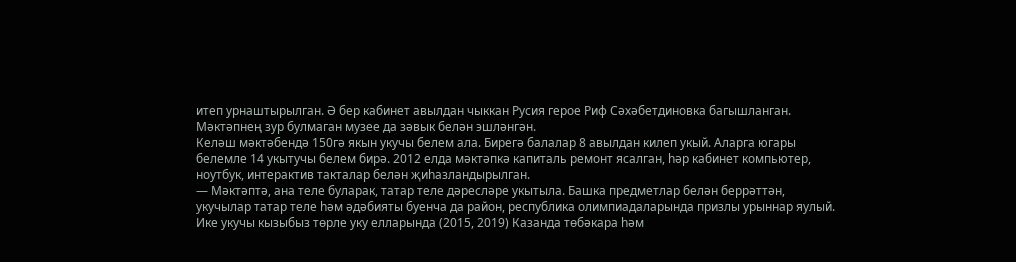итеп урнаштырылган. Ә бер кабинет авылдан чыккан Русия герое Риф Сәхәбетдиновка багышланган. Мәктәпнең зур булмаган музее да зәвык белән эшләнгән.
Келәш мәктәбендә 150гә якын укучы белем ала. Бирегә балалар 8 авылдан килеп укый. Аларга югары белемле 14 укытучы белем бирә. 2012 елда мәктәпкә капиталь ремонт ясалган, һәр кабинет компьютер, ноутбук, интерактив такталар белән җиһазландырылган.
— Мәктәптә, ана теле буларак, татар теле дәресләре укытыла. Башка предметлар белән беррәттән, укучылар татар теле һәм әдәбияты буенча да район, республика олимпиадаларында призлы урыннар яулый. Ике укучы кызыбыз төрле уку елларында (2015, 2019) Казанда төбәкара һәм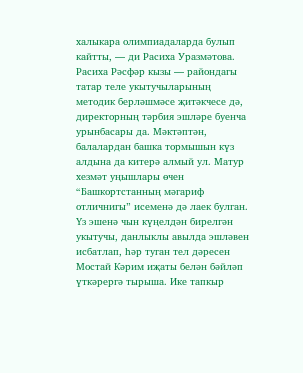халыкара олимпиадаларда булып кайтты, — ди Расиха Уразмәтова.
Расиха Рәсфәр кызы — райондагы татар теле укытучыларының методик берләшмәсе җитәкчесе дә, директорның тәрбия эшләре буенча урынбасары да. Мәктәптән, балалардан башка тормышын күз алдына да китерә алмый ул. Матур хезмәт уңышлары өчен “Башкортстанның мәгариф отличнигы” исеменә дә лаек булган. Үз эшенә чын күңелдән бирелгән укытучы, данлыклы авылда эшләвен исбатлап, һәр туган тел дәресен Мостай Кәрим иҗаты белән бәйләп үткәрергә тырыша. Ике тапкыр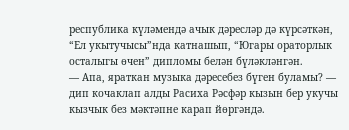республика күләмендә ачык дәресләр дә күрсәткән, “Ел укытучысы”нда катнашып, “Югары ораторлык осталыгы өчен” дипломы белән бүләкләнгән.
— Апа, яраткан музыка дәресебез бүген буламы? — дип кочаклап алды Расиха Рәсфәр кызын бер укучы кызчык без мәктәпне карап йөргәндә.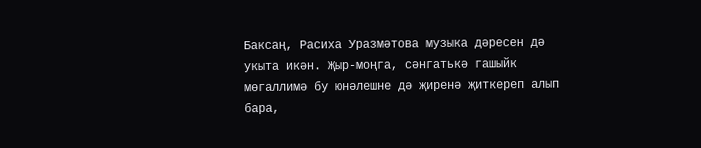Баксаң, Расиха Уразмәтова музыка дәресен дә укыта икән. Җыр-моңга, сәнгатькә гашыйк мөгаллимә бу юнәлешне дә җиренә җиткереп алып бара,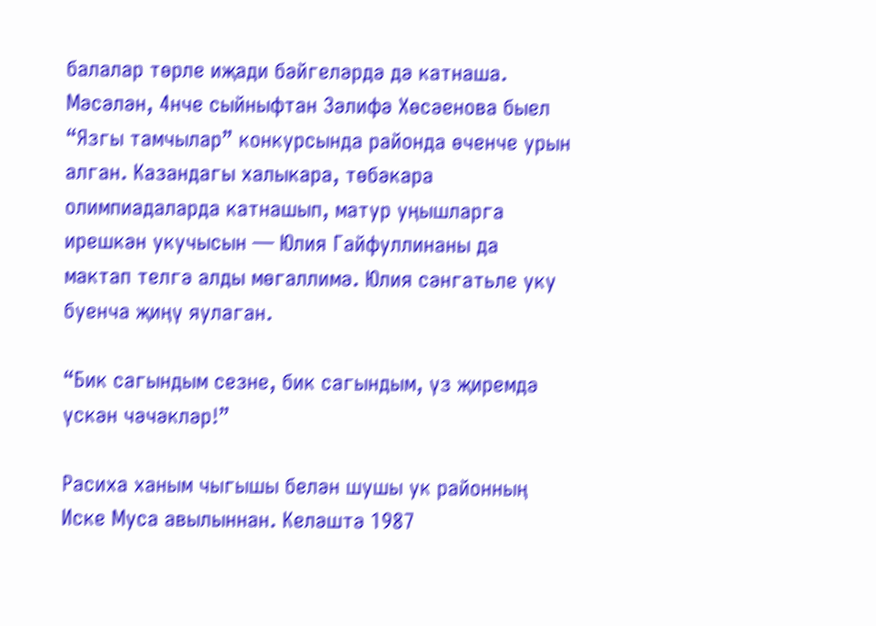балалар төрле иҗади бәйгеләрдә дә катнаша. Мәсәлән, 4нче сыйныфтан Зәлифә Хөсәенова быел “Язгы тамчылар” конкурсында районда өченче урын алган. Казандагы халыкара, төбәкара олимпиадаларда катнашып, матур уңышларга ирешкән укучысын — Юлия Гайфуллинаны да мактап телгә алды мөгаллимә. Юлия сәнгатьле уку буенча җиңү яулаган.

“Бик сагындым сезне, бик сагындым, үз җиремдә үскән чәчәкләр!”

Расиха ханым чыгышы белән шушы ук районның Иске Муса авылыннан. Келәштә 1987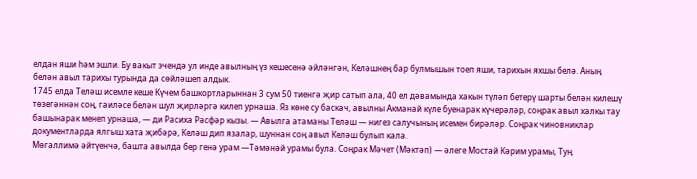елдан яши һәм эшли. Бу вакыт эчендә ул инде авылның үз кешесенә әйләнгән, Келәшнең бар булмышын тоеп яши, тарихын яхшы белә. Аның белән авыл тарихы турында да сөйләшеп алдык.
1745 елда Теләш исемле кеше Күчем башкортларыннан 3 сум 50 тиенгә җир сатып ала, 40 ел дәвамында хакын түләп бетерү шарты белән килешү төзегәннән соң, гаиләсе белән шул җирләргә килеп урнаша. Яз көне су баскач, авылны Акманай күле буенарак күчерәләр, соңрак авыл халкы тау башынарак менеп урнаша, — ди Расиха Рәсфәр кызы. — Авылга атаманы Теләш — нигез салучының исемен бирәләр. Соңрак чиновниклар документларда ялгыш хата җибәрә, Келәш дип язалар, шуннан соң авыл Келәш булып кала.
Мөгаллимә әйтүенчә, башта авылда бер генә урам —Тәмәнәй урамы була. Соңрак Мәчет (Мәктәп) — әлеге Мостай Кәрим урамы, Туң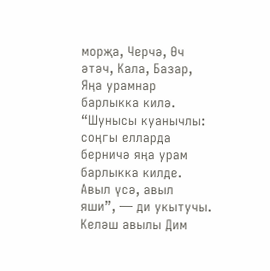морҗа, Черчә, Өч әтәч, Кала, Базар, Яңа урамнар барлыкка килә. “Шунысы куанычлы: соңгы елларда берничә яңа урам барлыкка килде. Авыл үсә, авыл яши”, — ди укытучы.
Келәш авылы Дим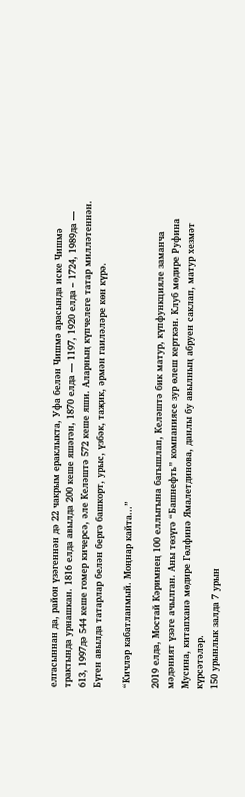елгасыннан да, район үзәгеннән дә 22 чакрым ераклыкта, Уфа белән Чишмә арасында иске Чишмә трактында урнашкан. 1816 елда авылда 200 кеше яшәгән, 1870 елда — 1197, 1920 елда – 1724, 1989да — 613, 1997дә 544 кеше гомер кичерсә, әле Келәштә 572 кеше яши. Аларның күпчелеге татар милләтеннән. Бүген авылда татарлар белән бергә башкорт, урыс, үзбәк, таҗик, әрмән гаиләләре көн күрә.

“Кичләр кабатланмый. Моңнар кайта...”

2019 елда, Мостай Кәримнең 100 еллыгына багышлап, Келәштә бик матур, күпфункцияле заманча мәдәният үзәге ачылган. Аны төзүгә “Башнефть” компаниясе зур өлеш керткән. Клуб мөдире Руфина Мусина, китапханә мөдире Гөлфинә Ямалетдинова, данлы бу авылның абруен саклап, матур хезмәт күрсәтәләр.
150 урынлык залда 7 урын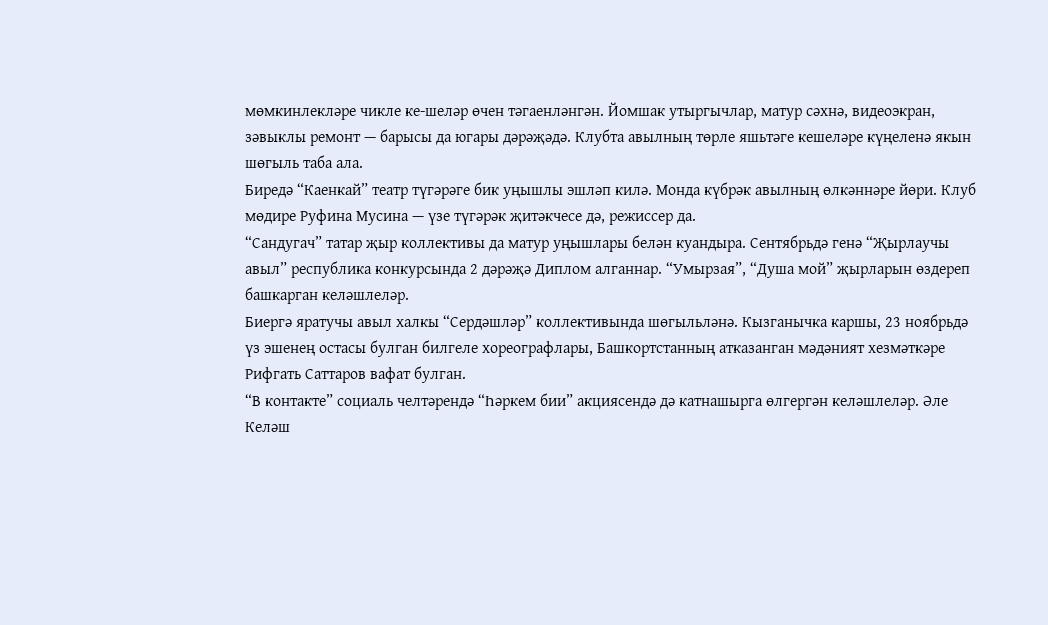мөмкинлекләре чикле ке-шеләр өчен тәгаенләнгән. Йомшак утыргычлар, матур сәхнә, видеоэкран, зәвыклы ремонт — барысы да югары дәрәҗәдә. Клубта авылның төрле яшьтәге кешеләре күңеленә якын шөгыль таба ала.
Биредә “Каенкай” театр түгәрәге бик уңышлы эшләп килә. Монда күбрәк авылның өлкәннәре йөри. Клуб мөдире Руфина Мусина — үзе түгәрәк җитәкчесе дә, режиссер да.
“Сандугач” татар җыр коллективы да матур уңышлары белән куандыра. Сентябрьдә генә “Җырлаучы авыл” республика конкурсында 2 дәрәҗә Диплом алганнар. “Умырзая”, “Душа мой” җырларын өздереп башкарган келәшлеләр.
Биергә яратучы авыл халкы “Сердәшләр” коллективында шөгыльләнә. Кызганычка каршы, 23 ноябрьдә үз эшенең остасы булган билгеле хореографлары, Башкортстанның атказанган мәдәният хезмәткәре Рифгать Саттаров вафат булган.
“В контакте” социаль челтәрендә “Һәркем бии” акциясендә дә катнашырга өлгергән келәшлеләр. Әле Келәш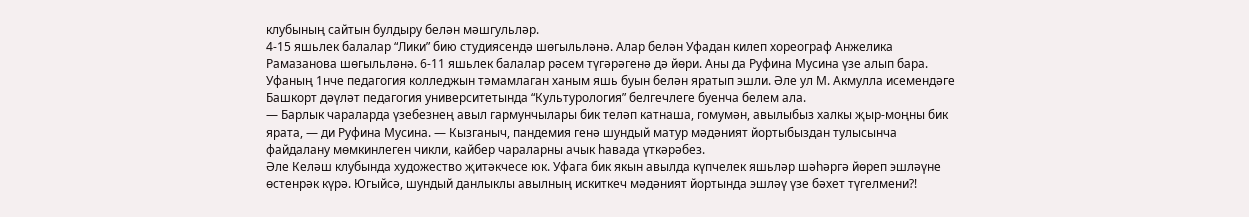клубының сайтын булдыру белән мәшгульләр.
4-15 яшьлек балалар “Лики” бию студиясендә шөгыльләнә. Алар белән Уфадан килеп хореограф Анжелика Рамазанова шөгыльләнә. 6-11 яшьлек балалар рәсем түгәрәгенә дә йөри. Аны да Руфина Мусина үзе алып бара. Уфаның 1нче педагогия колледжын тәмамлаган ханым яшь буын белән яратып эшли. Әле ул М. Акмулла исемендәге Башкорт дәүләт педагогия университетында “Культурология” белгечлеге буенча белем ала.
— Барлык чараларда үзебезнең авыл гармунчылары бик теләп катнаша, гомумән, авылыбыз халкы җыр-моңны бик ярата, — ди Руфина Мусина. — Кызганыч, пандемия генә шундый матур мәдәният йортыбыздан тулысынча файдалану мөмкинлеген чикли, кайбер чараларны ачык һавада үткәрәбез.
Әле Келәш клубында художество җитәкчесе юк. Уфага бик якын авылда күпчелек яшьләр шәһәргә йөреп эшләүне өстенрәк күрә. Югыйсә, шундый данлыклы авылның искиткеч мәдәният йортында эшләү үзе бәхет түгелмени?!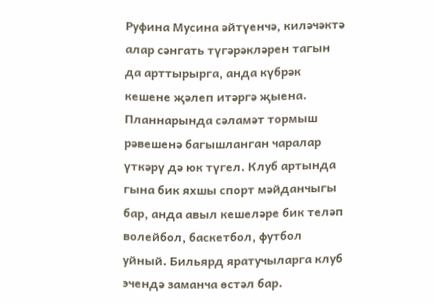Руфина Мусина әйтүенчә, киләчәктә алар сәнгать түгәрәкләрен тагын да арттырырга, анда күбрәк кешене җәлеп итәргә җыена. Планнарында сәламәт тормыш рәвешенә багышланган чаралар үткәрү дә юк түгел. Клуб артында гына бик яхшы спорт мәйданчыгы бар, анда авыл кешеләре бик теләп волейбол, баскетбол, футбол уйный. Бильярд яратучыларга клуб эчендә заманча өстәл бар.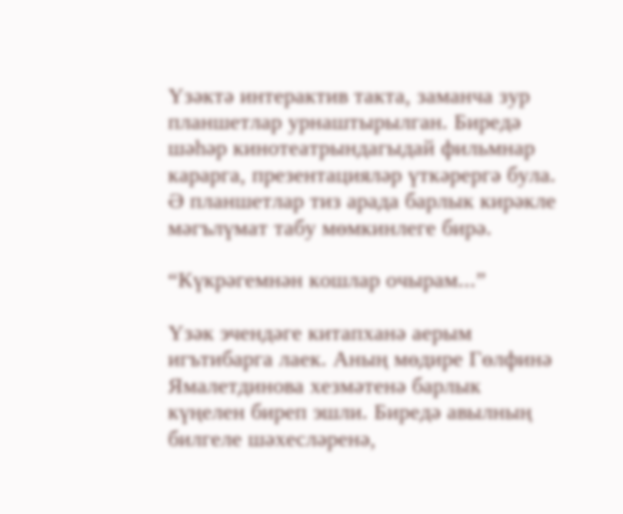Үзәктә интерактив такта, заманча зур планшетлар урнаштырылган. Биредә шәһәр кинотеатрындагыдай фильмнар карарга, презентацияләр үткәрергә була. Ә планшетлар тиз арада барлык кирәкле мәгълүмат табу мөмкинлеге бирә.

“Күкрәгемнән кошлар очырам...”

Үзәк эчендәге китапханә аерым игътибарга лаек. Аның мөдире Гөлфинә Ямалетдинова хезмәтенә барлык күңелен биреп эшли. Биредә авылның билгеле шәхесләренә,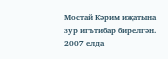Мостай Кәрим иҗатына зур игътибар бирелгән. 2007 елда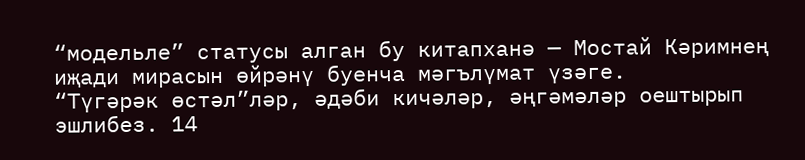“модельле” статусы алган бу китапханә — Мостай Кәримнең иҗади мирасын өйрәнү буенча мәгълүмат үзәге.
“Түгәрәк өстәл”ләр, әдәби кичәләр, әңгәмәләр оештырып эшлибез. 14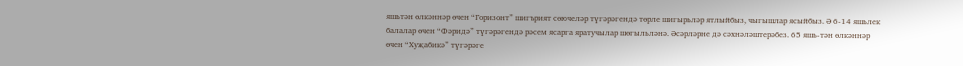яшьтән өлкәннәр өчен “Горизонт” шигърият сөючеләр түгәрәгендә төрле шигырьләр ятлыйбыз, чыгышлар ясыйбыз. Ә 6-14 яшьлек балалар өчен “Фәридә” түгәрәгендә рәсем ясарга яратучылар шөгыльләнә. Әсәрләрне дә сәхнәләштерәбез. 65 яшь-тән өлкәннәр өчен “Хуҗабикә” түгәрәге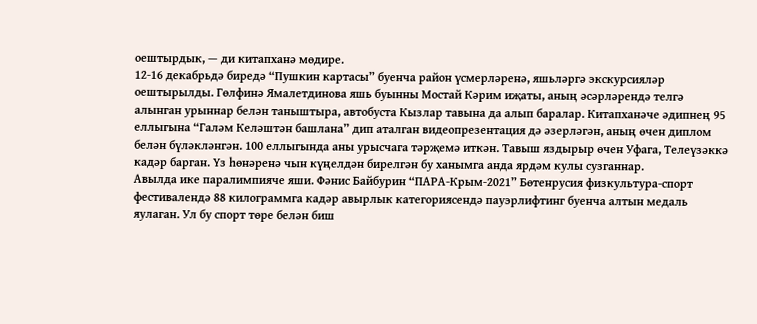оештырдык, — ди китапханә мөдире.
12-16 декабрьдә биредә “Пушкин картасы” буенча район үсмерләренә, яшьләргә экскурсияләр оештырылды. Гөлфинә Ямалетдинова яшь буынны Мостай Кәрим иҗаты, аның әсәрләрендә телгә алынган урыннар белән таныштыра, автобуста Кызлар тавына да алып баралар. Китапханәче әдипнең 95 еллыгына “Галәм Келәштән башлана” дип аталган видеопрезентация дә әзерләгән, аның өчен диплом белән бүләкләнгән. 100 еллыгында аны урысчага тәрҗемә иткән. Тавыш яздырыр өчен Уфага, Телеүзәккә кадәр барган. Үз һөнәренә чын күңелдән бирелгән бу ханымга анда ярдәм кулы сузганнар.
Авылда ике паралимпияче яши. Фәнис Байбурин “ПАРА-Крым-2021” Бөтенрусия физкультура-спорт фестивалендә 88 килограммга кадәр авырлык категориясендә пауэрлифтинг буенча алтын медаль яулаган. Ул бу спорт төре белән биш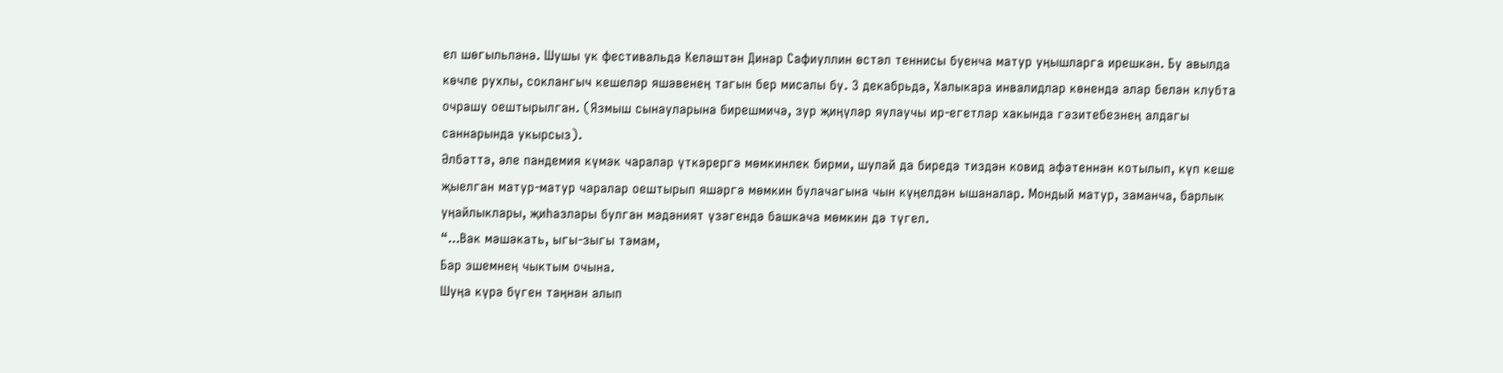ел шөгыльләнә. Шушы ук фестивальдә Келәштән Динар Сафиуллин өстәл теннисы буенча матур уңышларга ирешкән. Бу авылда көчле рухлы, соклангыч кешеләр яшәвенең тагын бер мисалы бу. 3 декабрьдә, Халыкара инвалидлар көнендә алар белән клубта очрашу оештырылган. (Язмыш сынауларына бирешмичә, зур җиңүләр яулаучы ир-егетләр хакында гәзитебезнең алдагы саннарында укырсыз).
Әлбәттә, әле пандемия күмәк чаралар үткәрергә мөмкинлек бирми, шулай да биредә тиздән ковид афәтеннән котылып, күп кеше җыелган матур-матур чаралар оештырып яшәргә мөмкин булачагына чын күңелдән ышаналар. Мондый матур, заманча, барлык уңайлыклары, җиһазлары булган мәдәният үзәгендә башкача мөмкин дә түгел.
“...Вак мәшәкать, ыгы-зыгы тәмам,
Бар эшемнең чыктым очына.
Шуңа күрә бүген таңнан алып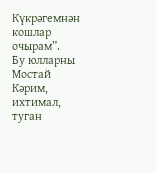Күкрәгемнән кошлар очырам”.
Бу юлларны Мостай Кәрим, ихтимал, туган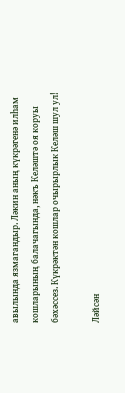авылында язмагандыр. Ләкин аның күкрәгенә илһам кошларының балачагында, нәкъ Келәштә оя коруы бәхәссез. Күкрәктән кошлар очырырлык Келәш шул ул!

Ләйсән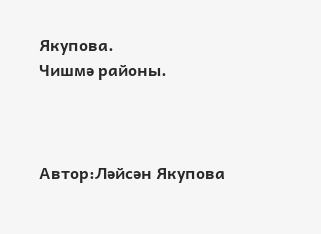Якупова.
Чишмә районы.



Автор:Ләйсән Якупова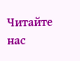Читайте нас